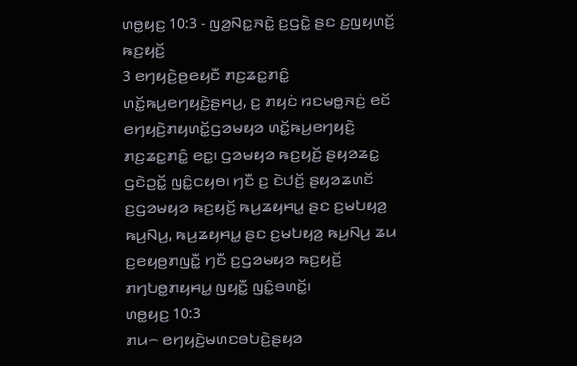ꤛꤥ꤭ꤟꤢ꤬ 10:3 - ꤜꤤ꤬ꤡꤢ꤭ꤏꤢꤧ꤭ ꤢ꤬ꤞꤢꤧ꤭ ꤔꤢ ꤢ꤬ꤜꤟꤛꤢꤩ꤬ ꤒꤢ꤬ꤟꤢꤩ꤬
3 ꤕꤚꤟꤢꤧ꤬ꤥ꤬ꤕꤟꤢꤪ ꤊꤢ꤬ꤘꤢ꤭ꤊꤢꤨ꤭ ꤛꤢꤩ꤭ꤒꤣ꤬ꤕꤚꤟꤢꤧ꤬ꤔꤌꤣ꤬, ꤢ꤬ ꤊꤟꤢꤦ ꤙꤢꤗꤥ꤭ꤏꤢꤦ꤬ ꤕꤢꤩ ꤕꤚꤟꤢꤧ꤬ꤊꤟꤛꤢꤩ꤭ꤞꤤꤗꤟꤤ ꤛꤢꤩ꤭ꤒꤣ꤬ꤕꤚꤟꤢꤧ꤬ ꤊꤢ꤬ꤘꤢ꤭ꤊꤢꤨ꤭ ꤕꤢ꤭꤯ ꤞꤤꤗꤟꤤ ꤒꤢ꤬ꤟꤢꤩ꤬ ꤔꤟꤤꤘꤢ꤭ ꤞꤢꤧꤑꤢꤩ꤭ ꤜꤢꤨ꤭ꤍꤟꤥ꤯ ꤚꤢꤪ ꤢ꤬ ꤢꤧꤓꤢꤩ꤬ ꤔꤟꤤꤘꤛꤢꤩ ꤢ꤬ꤞꤤꤗꤟꤤ ꤒꤢ꤬ꤟꤢꤩ꤬ ꤒꤣ꤬ꤘꤟꤌꤣ꤭ ꤔꤢ ꤢ꤬ꤗꤝꤟꤤ꤬ ꤒꤣ꤬ꤡꤣ꤬, ꤒꤣ꤬ꤘꤟꤌꤣ꤭ ꤔꤢ ꤢ꤬ꤗꤝꤟꤤ꤬ ꤒꤣ꤬ꤡꤣ꤬ ꤘꤣ ꤢ꤬ꤕꤟꤥ꤬ꤊꤜꤢꤪ꤭ ꤚꤢꤪ ꤢ꤬ꤞꤤꤗꤟꤤ ꤒꤢ꤬ꤟꤢꤩ꤬ ꤊꤚꤝꤥ꤭ꤊꤟꤌꤣ꤭ ꤜꤟꤢꤪ꤭ ꤜꤢꤨ꤭ꤋꤛꤢꤩ꤭꤯
ꤛꤥ꤭ꤟꤢ꤬ 10:3
ꤊꤣ꤮ ꤕꤚꤟꤢꤧ꤬ꤗꤛꤢꤋꤝꤢꤧ꤬ꤔꤟꤤ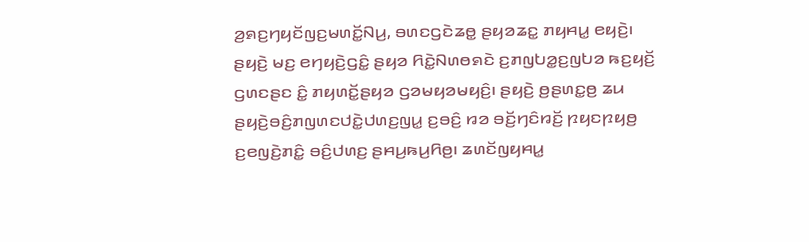ꤤ꤬ꤎꤢ꤬ꤚꤟꤢꤩꤜꤢ꤬ꤗꤛꤢꤩ꤭ꤡꤣ꤬, ꤋꤛꤢꤞꤢꤧꤘꤥ꤭ ꤔꤟꤤꤘꤢ꤭ ꤊꤟꤌꤣ꤭ ꤕꤟꤢꤧ꤬꤯ ꤔꤟꤢꤧ꤬ ꤗꤢ꤬ ꤕꤚꤟꤢꤧ꤬ꤞꤢꤨ꤭ ꤔꤟꤤ ꤖꤢꤧ꤭ꤡꤛꤥꤎꤢꤧ ꤢ꤬ꤊꤜꤝꤤ꤭ꤢ꤬ꤜꤝꤤ ꤒꤢ꤬ꤟꤢꤩ꤬ ꤞꤛꤢꤔꤢ ꤢꤨ꤭ ꤊꤟꤛꤢꤩ꤭ꤔꤟꤤ ꤞꤤꤗꤟꤤꤗꤟꤢꤨ꤬꤯ ꤔꤟꤢꤧ꤬ ꤥ꤬ꤔꤛꤢ꤭ꤥ꤬ ꤘꤣ ꤔꤟꤢꤧ꤬ꤋꤢꤨ꤬ꤊꤜꤛꤢꤓꤢꤧ꤭ꤓꤛꤢ꤬ꤜꤣ꤭ ꤢ꤬ꤋꤢꤨ꤬ ꤙꤤ ꤋꤢꤩ꤬ꤚꤢꤨꤙꤢꤩ꤬ ꤐꤟꤢꤐꤟꤥ꤬ ꤢ꤬ꤕꤜꤢꤧ꤬ꤊꤢꤨ꤭ ꤋꤢꤨ꤬ꤓꤛꤢ꤬ ꤔꤌꤣ꤬ꤒꤣ꤬ꤖꤥ꤬꤯ ꤘꤛꤢꤩꤜꤟꤌꤣ꤭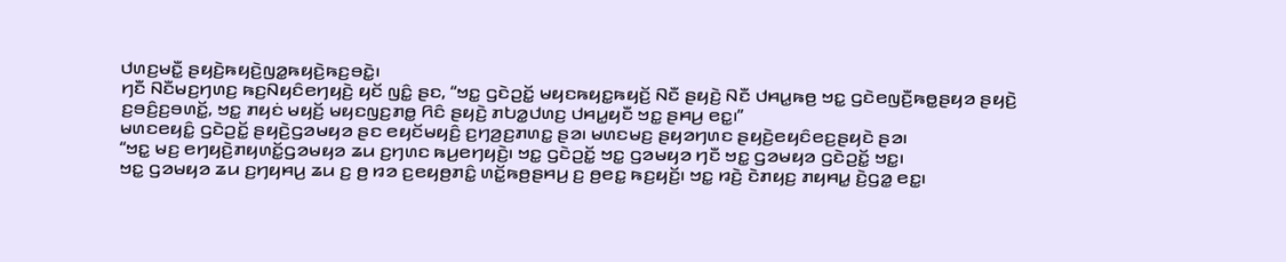ꤓꤛꤢ꤬ꤗꤢꤪ꤭ ꤔꤟꤢꤧ꤬ꤒꤟꤢꤧ꤬ꤜꤤ꤭ꤒꤟꤢꤧ꤬ꤒꤢ꤬ꤋꤢꤧ꤭꤯
ꤚꤢꤪ ꤡꤢꤪꤗꤢ꤬ꤚꤛꤢ꤬ ꤒꤢ꤬ꤡꤟꤢꤨꤕꤚꤟꤢꤧ꤬ ꤟꤢꤩ ꤜꤢꤨ꤭ ꤔꤢ, “ꤠꤢ꤭ ꤞꤢꤧꤑꤢꤩ꤭ ꤗꤟꤢꤒꤟꤢ꤭ꤒꤟꤢꤩ꤬ ꤡꤢꤪ ꤔꤟꤢꤧ꤬ ꤡꤢꤪ ꤓꤌꤣ꤭ꤒꤥ꤬ ꤠꤢ꤭ ꤞꤢꤧꤕꤜꤢꤪ꤬ꤒꤥ꤭ꤔꤟꤤ ꤔꤟꤢꤧ꤬ ꤢ꤬ꤋꤢꤨ꤬ꤢ꤬ꤋꤛꤢꤩ꤭, ꤠꤢ꤭ ꤊꤟꤢꤦ ꤗꤟꤢꤩ꤬ ꤗꤟꤢꤜꤢ꤬ꤊꤥ꤭ ꤖꤢꤨ ꤔꤟꤢꤧ꤬ ꤊꤝꤤ꤭ꤓꤛꤢ꤬ ꤓꤌꤣ꤭ꤟꤢꤪ ꤠꤢ꤭ ꤔꤌꤣ꤬ ꤕꤢ꤭꤯”
ꤗꤛꤢꤕꤟꤢꤨ꤭ ꤞꤢꤧꤑꤢꤩ꤭ ꤔꤟꤢꤧ꤬ꤞꤤꤗꤟꤤ ꤔꤢ ꤕꤟꤢꤩꤗꤟꤢꤨ꤬ ꤢ꤬ꤚꤤ꤬ꤢ꤬ꤊꤛꤢ꤭ ꤔꤤ꤯ ꤗꤛꤢꤗꤢ꤬ ꤔꤟꤤꤚꤛꤢ ꤔꤟꤢꤧ꤬ꤕꤟꤢꤨꤕꤢ꤬ꤔꤟꤢꤧ ꤔꤤ꤯
“ꤠꤢ꤭ ꤗꤢ꤬ ꤕꤚꤟꤢꤧ꤬ꤊꤟꤛꤢꤩ꤭ꤞꤤꤗꤟꤤ ꤘꤣ ꤢ꤬ꤚꤛꤢ ꤒꤣ꤬ꤕꤚꤟꤢꤧ꤬꤯ ꤠꤢ꤭ ꤞꤢꤧꤑꤢꤩ꤭ ꤠꤢ꤭ ꤞꤤꤗꤟꤤ ꤚꤢꤪ ꤠꤢ꤭ ꤞꤤꤗꤟꤤ ꤞꤢꤧꤑꤢꤩ꤭ ꤠꤢ꤭꤯
ꤠꤢ꤭ ꤞꤤꤗꤟꤤ ꤘꤣ ꤢ꤬ꤚꤟꤌꤣ꤬ ꤘꤣ ꤢ꤬ ꤥ꤬ ꤙꤤ ꤢ꤬ꤕꤟꤥ꤬ꤊꤢꤨ꤭ ꤛꤢꤩ꤭ꤒꤥ꤬ꤔꤌꤣ꤬ ꤢ꤬ ꤥ꤬ꤕꤢ꤭ ꤒꤢ꤬ꤟꤢꤩ꤬꤯ ꤠꤢ꤭ ꤙꤢꤧ꤬ ꤢꤧꤊꤟꤢ꤬ ꤊꤟꤌꤣ꤭ ꤢꤧ꤬ꤞꤤ꤭ ꤕꤢ꤭꤯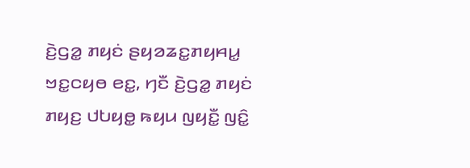ꤢꤧ꤬ꤞꤤ꤭ ꤊꤟꤢꤦ ꤔꤟꤤꤘꤢ꤭ꤊꤟꤌꤣ꤭ ꤠꤢ꤭ꤍꤟꤥ ꤕꤢ꤭, ꤚꤢꤪ ꤢꤧ꤬ꤞꤤ꤭ ꤊꤟꤢꤦ ꤊꤟꤢ꤬ ꤓꤝꤟꤥ꤭ ꤒꤟꤣ ꤜꤟꤢꤪ꤭ ꤜꤢꤨ꤭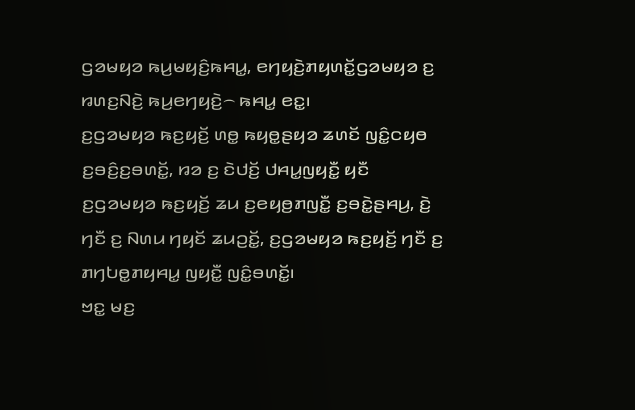ꤞꤤꤗꤟꤤ ꤒꤣ꤬ꤗꤟꤢꤨ꤬ꤒꤌꤣ꤭, ꤕꤚꤟꤢꤧ꤬ꤊꤟꤛꤢꤩ꤭ꤞꤤꤗꤟꤤ ꤢ꤬ ꤙꤛꤢ꤬ꤡꤢꤧ꤬ ꤒꤣ꤬ꤕꤚꤟꤢꤧ꤬꤮ ꤒꤌꤣ꤭ ꤕꤢ꤭꤯
ꤢ꤬ꤞꤤꤗꤟꤤ ꤒꤢ꤬ꤟꤢꤩ꤬ ꤛꤥ꤭ ꤒꤟꤥ꤭ꤔꤟꤤ ꤘꤛꤢꤩ ꤜꤢꤨ꤭ꤍꤟꤥ ꤢ꤬ꤋꤢꤨ꤬ꤢ꤬ꤋꤛꤢꤩ꤭, ꤙꤤ ꤢ꤬ ꤢꤧꤓꤢꤩ꤬ ꤓꤌꤣ꤭ꤜꤟꤢꤪ꤭ ꤟꤢꤪ ꤢ꤬ꤞꤤꤗꤟꤤ ꤒꤢ꤬ꤟꤢꤩ꤬ ꤘꤣ ꤢ꤬ꤕꤟꤥ꤬ꤊꤜꤢꤪ꤭ ꤢ꤬ꤋꤢꤧ꤭ꤔꤌꤣ꤬, ꤢꤧ꤬ ꤚꤢꤪ ꤢ꤬ ꤡꤛꤣ ꤚꤟꤢꤩ ꤘꤣꤑꤢꤩ꤭, ꤢ꤬ꤞꤤꤗꤟꤤ ꤒꤢ꤬ꤟꤢꤩ꤬ ꤚꤢꤪ ꤢ꤬ ꤊꤚꤝꤥ꤭ꤊꤟꤌꤣ꤭ ꤜꤟꤢꤪ꤭ ꤜꤢꤨ꤭ꤋꤛꤢꤩ꤭꤯
ꤠꤢ꤭ ꤗꤢ꤬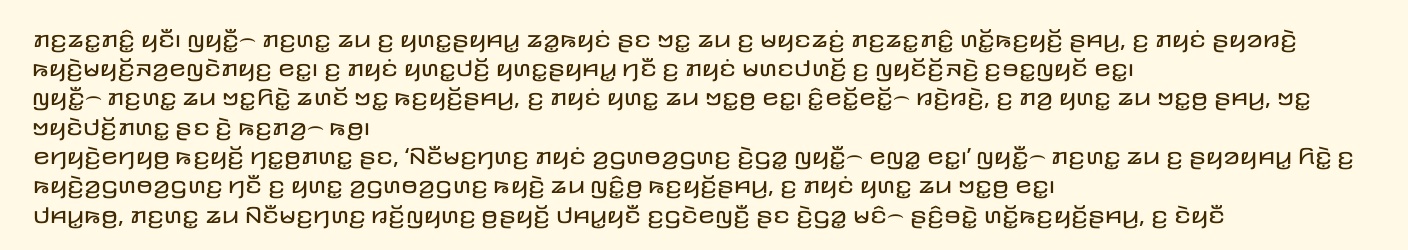ꤊꤢ꤬ꤘꤢ꤭ꤊꤢꤨ꤭ ꤟꤢꤪ꤯ ꤜꤟꤢꤪ꤭꤮ ꤊꤢ꤬ꤛꤢ꤭ ꤘꤣ ꤢ꤬ ꤟꤛꤢ꤭ꤔꤟꤌꤣ꤭ ꤘꤤ꤭ꤒꤟꤢꤦ ꤔꤢ ꤠꤢ꤭ ꤘꤣ ꤢ꤬ ꤗꤟꤢꤘꤢꤦ꤬ ꤊꤢ꤬ꤘꤢ꤭ꤊꤢꤨ꤭ ꤛꤢꤩ꤭ꤒꤢ꤬ꤟꤢꤩ꤬ ꤔꤌꤣ꤬, ꤢ꤬ ꤊꤟꤢꤦ ꤔꤟꤤꤙꤢꤧ꤬ ꤒꤟꤢꤧ꤬ꤗꤟꤢꤩ꤬ꤏꤤ꤬ꤕꤜꤢꤧꤊꤟꤢ꤬ ꤕꤢ꤭꤯ ꤢ꤬ ꤊꤟꤢꤦ ꤟꤛꤢ꤭ꤓꤢꤩ꤬ ꤟꤛꤢ꤭ꤔꤟꤌꤣ꤭ ꤚꤢꤪ ꤢ꤬ ꤊꤟꤢꤦ ꤗꤛꤢꤓꤛꤢꤩ꤬ ꤢ꤬ ꤜꤟꤢꤩꤢꤩ꤬ꤏꤢꤧ꤬ ꤢ꤬ꤋꤢ꤭ꤜꤟꤢꤩ ꤕꤢ꤭꤯
ꤜꤟꤢꤪ꤭꤮ ꤊꤢ꤬ꤛꤢ꤭ ꤘꤣ ꤠꤢ꤭ꤖꤢꤧ꤭ ꤘꤛꤢꤩ ꤠꤢ꤭ ꤒꤢ꤬ꤟꤢꤩ꤬ꤔꤌꤣ꤬, ꤢ꤬ ꤊꤟꤢꤦ ꤟꤛꤢ꤭ ꤘꤣ ꤠꤢ꤭ꤥ꤬ ꤕꤢ꤭꤯ ꤢꤨ꤭ꤕꤢꤩ꤭ꤕꤢꤩ꤭꤮ ꤙꤢꤧ꤬ꤙꤢꤧ꤬, ꤢ꤬ ꤊꤤ꤬ ꤟꤛꤢ꤭ ꤘꤣ ꤠꤢ꤭ꤥ꤬ ꤔꤌꤣ꤬, ꤠꤢ꤭ ꤠꤟꤢꤧꤓꤢꤩ꤬ꤊꤛꤢ꤭ ꤔꤢ ꤢꤧ꤬ ꤒꤢ꤬ꤊꤤ꤬꤮ ꤒꤥ꤬꤯
ꤕꤚꤟꤢꤧ꤬ꤕꤚꤟꤥ꤬ ꤒꤢ꤬ꤟꤢꤩ꤬ ꤚꤢ꤭ꤥ꤬ꤊꤛꤢ꤭ ꤔꤢ, ‘ꤡꤢꤪꤗꤢ꤬ꤚꤛꤢ꤬ ꤊꤟꤢꤦ ꤤ꤬ꤞꤛꤥꤤ꤬ꤞꤛꤢ꤬ ꤢꤧ꤬ꤞꤤ꤭ ꤜꤟꤢꤪ꤭꤮ ꤕꤜꤤ꤭ ꤕꤢ꤭꤯’ ꤜꤟꤢꤪ꤭꤮ ꤊꤢ꤬ꤛꤢ꤭ ꤘꤣ ꤢ꤬ ꤔꤟꤤꤟꤌꤣ꤭ ꤖꤢꤧ꤭ ꤢ꤬ ꤒꤟꤢꤧ꤬ꤤ꤬ꤞꤛꤥꤤ꤬ꤞꤛꤢ꤬ ꤚꤢꤪ ꤢ꤬ ꤟꤛꤢ꤭ ꤤ꤬ꤞꤛꤥꤤ꤬ꤞꤛꤢ꤬ ꤒꤟꤢꤧ꤬ ꤘꤣ ꤜꤢꤨ꤭ꤥ꤬ ꤒꤢ꤬ꤟꤢꤩ꤬ꤔꤌꤣ꤬, ꤢ꤬ ꤊꤟꤢꤦ ꤟꤛꤢ꤭ ꤘꤣ ꤠꤢ꤭ꤥ꤬ ꤕꤢ꤭꤯
ꤓꤌꤣ꤭ꤒꤥ꤬, ꤊꤢ꤬ꤛꤢ꤭ ꤘꤣ ꤡꤢꤪꤗꤢ꤬ꤚꤛꤢ꤬ ꤙꤢꤩ꤬ꤜꤟꤛꤢ꤬ ꤥ꤬ꤔꤟꤢꤩ꤬ ꤓꤌꤣ꤭ꤟꤢꤪ ꤢ꤬ꤞꤢꤧꤕꤜꤢꤪ꤬ ꤔꤢ ꤢꤧ꤬ꤞꤤ꤭ ꤗꤢꤨ꤮ ꤔꤢꤨ꤬ꤋꤢꤧ꤭ ꤛꤢꤩ꤭ꤒꤢ꤬ꤟꤢꤩ꤬ꤔꤌꤣ꤬, ꤢ꤬ ꤢꤧꤟꤢꤪ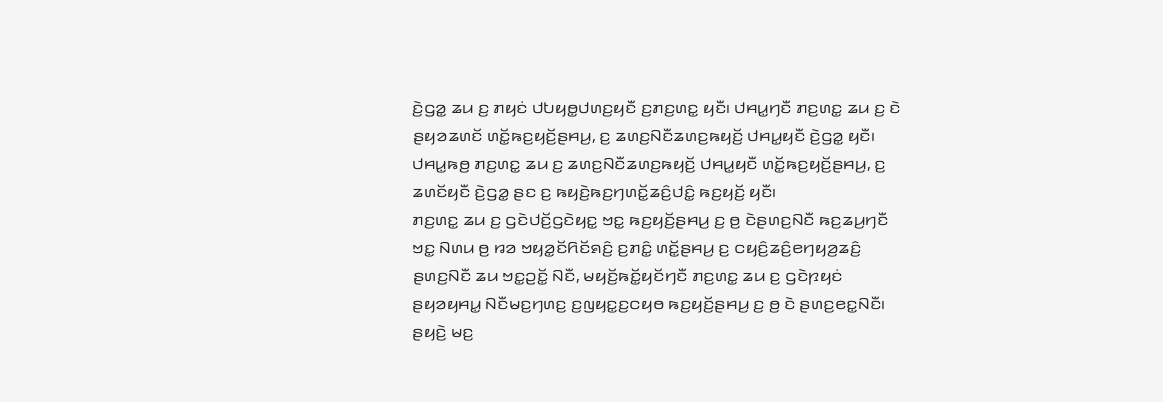ꤢꤧ꤬ꤞꤤ꤭ ꤘꤣ ꤢ꤬ ꤊꤟꤢꤦ ꤓꤝꤟꤥ꤭ꤓꤛꤢ꤬ꤟꤢꤪ ꤢ꤬ꤊꤢ꤬ꤛꤢ꤭ ꤟꤢꤪ꤯ ꤓꤌꤣ꤭ꤚꤢꤪ ꤊꤢ꤬ꤛꤢ꤭ ꤘꤣ ꤢ꤬ ꤢꤧ ꤔꤟꤤꤘꤛꤢꤩ ꤛꤢꤩ꤭ꤒꤢ꤬ꤟꤢꤩ꤬ꤔꤌꤣ꤬, ꤢ꤬ ꤘꤛꤢ꤬ꤡꤢꤪꤘꤛꤢ꤬ꤒꤟꤢꤩ꤬ ꤓꤌꤣ꤭ꤟꤢꤪ ꤢꤧ꤬ꤞꤤ꤭ ꤟꤢꤪ꤯ ꤓꤌꤣ꤭ꤒꤥ꤬ ꤊꤢ꤬ꤛꤢ꤭ ꤘꤣ ꤢ꤬ ꤘꤛꤢ꤬ꤡꤢꤪꤘꤛꤢ꤬ꤒꤟꤢꤩ꤬ ꤓꤌꤣ꤭ꤟꤢꤪ ꤛꤢꤩ꤭ꤒꤢ꤬ꤟꤢꤩ꤬ꤔꤌꤣ꤬, ꤢ꤬ ꤘꤛꤢꤩꤟꤢꤪ ꤢꤧ꤬ꤞꤤ꤭ ꤔꤢ ꤢ꤬ ꤒꤟꤢꤧ꤬ꤒꤢ꤬ꤚꤛꤢꤩ꤭ꤘꤢꤨ꤬ꤓꤢꤨ꤭ ꤒꤢ꤬ꤟꤢꤩ꤬ ꤟꤢꤪ꤯
ꤊꤢ꤬ꤛꤢ꤭ ꤘꤣ ꤢ꤬ ꤞꤢꤧꤓꤢꤩ꤬ꤞꤢꤧꤟꤢ꤭ ꤠꤢ꤭ ꤒꤢ꤬ꤟꤢꤩ꤬ꤔꤌꤣ꤬ ꤢ꤬ ꤥ꤬ ꤢꤧꤔꤛꤢ꤬ꤡꤢꤪ ꤒꤢ꤬ꤘꤣ꤬ꤚꤢꤪ ꤠꤢ꤭ ꤡꤛꤣ ꤥ꤬ ꤙꤤ ꤠꤟꤤ꤭ꤢꤩꤖꤢꤩꤎꤢꤨ꤬ ꤢ꤬ꤊꤢꤨ꤭ ꤛꤢꤩ꤭ꤔꤌꤣ꤬ ꤢ꤬ ꤍꤟꤢꤨ꤬ꤘꤢꤨ꤬ꤕꤚꤟꤤ꤬ꤘꤢꤨ꤬ ꤔꤛꤢ꤬ꤡꤢꤪ ꤘꤣ ꤠꤢ꤭ꤑꤢꤩ꤭ ꤡꤢꤪ, ꤗꤟꤢꤩ꤬ꤒꤢꤩ꤭ꤟꤢꤩꤚꤢꤪ ꤊꤢ꤬ꤛꤢ꤭ ꤘꤣ ꤢ꤬ ꤞꤢꤧꤐꤟꤢꤦ ꤔꤟꤤꤟꤌꤣ꤭ ꤡꤢꤪꤗꤢ꤬ꤚꤛꤢ꤬ ꤢ꤬ꤜꤟꤢ꤭ꤢ꤬ꤍꤟꤥ ꤒꤢ꤬ꤟꤢꤩ꤬ꤔꤌꤣ꤬ ꤢ꤬ ꤥ꤬ ꤢꤧ ꤔꤛꤢ꤬ꤕꤢ꤭ꤡꤢꤪ꤯
ꤔꤟꤢꤧ꤬ ꤗꤢ꤬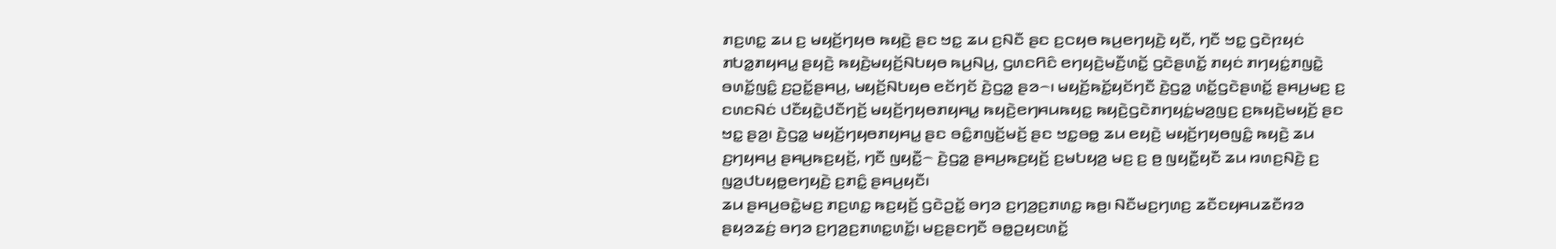ꤊꤢ꤬ꤛꤢ꤭ ꤘꤣ ꤢ꤬ ꤗꤟꤢꤩ꤬ꤚꤟꤥ ꤒꤟꤢꤧ꤬ ꤔꤢ ꤠꤢ꤭ ꤘꤣ ꤢ꤬ꤡꤢꤪ ꤔꤢ ꤢ꤬ꤍꤟꤥ ꤒꤣ꤬ꤕꤚꤟꤢꤧ꤬ ꤟꤢꤪ, ꤚꤢꤪ ꤠꤢ꤭ ꤞꤢꤧꤐꤟꤢꤦ ꤊꤝꤤ꤭ꤊꤟꤌꤣ꤭ ꤔꤟꤢꤧ꤬ ꤒꤟꤢꤧ꤬ꤗꤟꤢꤩ꤬ꤡꤝꤟꤥ ꤒꤣ꤬ꤡꤣ꤬, ꤞꤛꤢꤖꤢꤨ ꤕꤚꤟꤢꤧ꤬ꤗꤢꤪ꤬ꤛꤢꤩ꤭ ꤞꤢꤧꤔꤛꤢꤩ꤭ ꤊꤟꤢꤦ ꤊꤚꤟꤢꤦ꤭ꤊꤜꤢꤧ꤭ ꤋꤛꤢꤩ꤭ꤜꤢꤨ꤭ ꤢ꤬ꤑꤢꤩ꤭ꤔꤌꤣ꤬, ꤗꤟꤢꤩ꤬ꤡꤝꤟꤥ ꤕꤢꤩꤚꤢꤩ ꤢꤧ꤬ꤞꤤ꤭ ꤔꤤ꤮꤯ ꤗꤟꤢꤩ꤬ꤒꤢꤩ꤭ꤟꤢꤩꤚꤢꤪ ꤢꤧ꤬ꤞꤤ꤭ ꤛꤢꤩ꤭ꤞꤢꤧꤔꤛꤢꤩ꤭ ꤔꤌꤣ꤬ꤗꤢ꤬ ꤢ꤬ ꤢꤛꤢꤡꤢꤦ ꤓꤢꤪꤟꤢꤧ꤭ꤓꤢꤪꤚꤢꤩ꤬ ꤗꤟꤢꤩ꤬ꤚꤟꤥꤊꤟꤌꤣ꤭ ꤒꤟꤢꤧ꤬ꤕꤚꤌꤣꤒꤟꤢ꤭ ꤒꤟꤢꤧ꤬ꤞꤢꤧꤊꤚꤟꤢꤦ꤭ꤗꤤ꤬ꤜꤢ꤬ ꤢ꤬ꤒꤟꤢꤧ꤬ꤗꤟꤢꤩ꤬ ꤔꤢ ꤠꤢ꤭ ꤔꤤ꤬꤯ ꤢꤧ꤬ꤞꤤ꤭ ꤗꤟꤢꤩ꤬ꤚꤟꤥꤊꤟꤌꤣ꤭ ꤔꤢ ꤋꤢꤨ꤭ꤊꤜꤢꤩ꤬ꤗꤢꤩ꤬ ꤔꤢ ꤠꤢ꤭ꤋꤥ꤭ ꤘꤣ ꤕꤟꤢꤧ꤬ ꤗꤟꤢꤩ꤬ꤚꤟꤥꤜꤢꤨ꤭ ꤒꤟꤢꤧ꤬ ꤘꤣ ꤢ꤬ꤚꤟꤌꤣ꤬ ꤔꤌꤣ꤬ꤒꤢ꤬ꤟꤢꤩ꤬, ꤚꤢꤪ ꤜꤟꤢꤪ꤭꤮ ꤢꤧ꤬ꤞꤤ꤭ ꤔꤌꤣ꤬ꤒꤢ꤬ꤟꤢꤩ꤬ ꤢ꤬ꤗꤝꤟꤤ꤬ ꤗꤢ꤬ ꤢ꤬ ꤥ꤬ ꤜꤟꤢꤪ꤭ꤟꤢꤪ ꤘꤣ ꤙꤛꤢ꤬ꤡꤢꤧ꤬ ꤢ꤬ ꤜꤤ꤬ꤓꤝꤟꤥ꤭ꤕꤚꤟꤢꤧ꤬ ꤢ꤬ꤊꤢꤨ꤭ ꤔꤌꤣ꤬ꤟꤢꤪ꤯
ꤘꤣ ꤔꤌꤣ꤬ꤋꤢꤧ꤭ꤗꤢ꤬ ꤊꤢ꤬ꤛꤢ꤭ ꤒꤢ꤬ꤟꤢꤩ꤬ ꤞꤢꤧꤑꤢꤩ꤭ ꤋꤚꤤ ꤢ꤬ꤚꤤ꤬ꤢ꤬ꤊꤛꤢ꤭ ꤒꤥ꤬꤯ ꤡꤢꤪꤗꤢ꤬ꤚꤛꤢ꤬ ꤘꤢꤪꤢꤟꤌꤣꤘꤢꤪꤙꤤ ꤔꤟꤤꤘꤢꤦ꤬ ꤋꤚꤤ ꤢ꤬ꤚꤤ꤬ꤢ꤬ꤊꤛꤢ꤭ꤛꤢꤩ꤭꤯ ꤗꤢ꤬ꤔꤢꤚꤢꤪ ꤋꤥ꤭ꤑꤟꤢꤛꤢꤩ꤭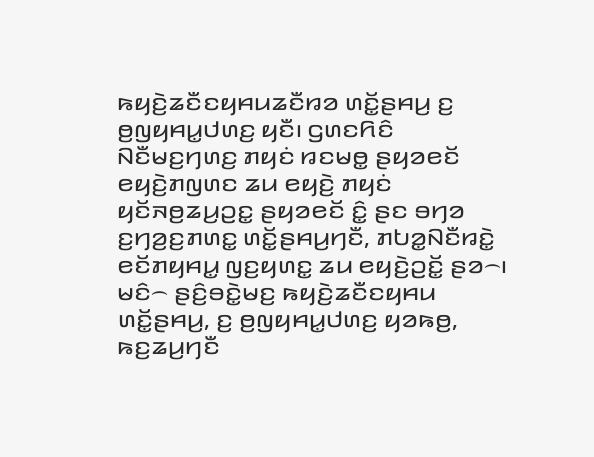ꤒꤟꤢꤧ꤬ꤘꤢꤪꤢꤟꤌꤣꤘꤢꤪꤙꤤ ꤛꤢꤩ꤭ꤔꤌꤣ꤬ ꤢ꤬ ꤥ꤬ꤜꤟꤌꤣ꤭ꤓꤛꤢ꤬ ꤟꤢꤪ꤯ ꤞꤛꤢꤖꤢꤨ ꤡꤢꤪꤗꤢ꤬ꤚꤛꤢ꤬ ꤊꤟꤢꤦ ꤙꤢꤗꤥ꤭ ꤔꤟꤤꤕꤢꤩ ꤕꤟꤢꤧ꤬ꤊꤜꤛꤢ ꤘꤣ ꤕꤟꤢꤧ꤬ ꤊꤟꤢꤦ ꤟꤢꤩꤏꤥ꤬ꤘꤣ꤬ꤑꤢ꤭ ꤔꤟꤤꤕꤢꤩ ꤢꤨ꤭ ꤔꤢ ꤋꤚꤤ ꤢ꤬ꤚꤤ꤬ꤢ꤬ꤊꤛꤢ꤭ ꤛꤢꤩ꤭ꤔꤌꤣ꤬ꤚꤢꤪ, ꤊꤝꤤ꤭ꤡꤢꤪꤙꤢꤧ꤭ ꤕꤢꤩꤊꤟꤌꤣ꤭ ꤜꤢ꤬ꤟꤛꤢ꤭ ꤘꤣ ꤕꤟꤢꤧ꤬ꤑꤢꤩ꤭ ꤔꤤ꤮꤯ ꤗꤢꤨ꤮ ꤔꤢꤨ꤬ꤋꤢꤧ꤭ꤗꤢ꤬ ꤒꤟꤢꤧ꤬ꤘꤢꤪꤢꤟꤌꤣ ꤛꤢꤩ꤭ꤔꤌꤣ꤬, ꤢ꤬ ꤥ꤬ꤜꤟꤌꤣ꤭ꤓꤛꤢ꤬ ꤟꤤꤒꤥ꤬, ꤒꤢ꤬ꤘꤣ꤬ꤚꤢꤪ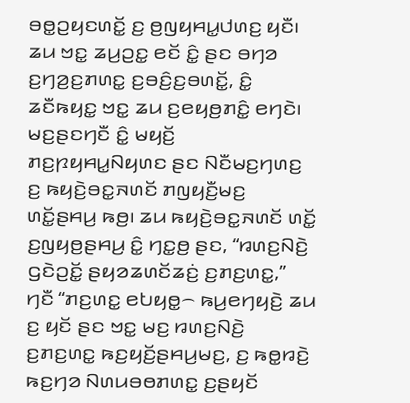ꤋꤥ꤭ꤑꤟꤢꤛꤢꤩ꤭ ꤢ꤬ ꤥ꤬ꤜꤟꤌꤣ꤭ꤓꤛꤢ꤬ ꤟꤢꤪ꤯ ꤘꤣ ꤠꤢ꤭ ꤘꤣ꤬ꤑꤢ꤭ ꤕꤢꤩ ꤢꤨ꤭ ꤔꤢ ꤋꤚꤤ ꤢ꤬ꤚꤤ꤬ꤢ꤬ꤊꤛꤢ꤭ ꤢ꤬ꤋꤢꤨ꤬ꤢ꤬ꤋꤛꤢꤩ꤭, ꤢꤨ꤭ ꤘꤢꤪꤒꤟꤢ꤭ ꤠꤢ꤭ ꤘꤣ ꤢ꤬ꤕꤟꤥ꤬ꤊꤢꤨ꤭ ꤕꤚꤢꤧ꤯
ꤗꤢ꤬ꤔꤢꤚꤢꤪ ꤢꤨ꤭ ꤗꤟꤢꤩ꤬ ꤊꤢ꤬ꤐꤟꤌꤣ꤭ꤡꤟꤛꤢ ꤔꤢ ꤡꤢꤪꤗꤢ꤬ꤚꤛꤢ꤬ ꤢ꤬ ꤒꤟꤢꤧ꤬ꤋꤢ꤭ꤏꤛꤢꤩ ꤊꤜꤟꤢꤪ꤬ꤗꤢ꤬ ꤛꤢꤩ꤭ꤔꤌꤣ꤬ ꤒꤥ꤬꤯ ꤘꤣ ꤒꤟꤢꤧ꤬ꤋꤢ꤭ꤏꤛꤢꤩ ꤛꤢꤩ꤭ ꤢ꤬ꤜꤟꤥ꤬ꤔꤌꤣ꤬ ꤢꤨ꤭ ꤚꤢ꤭ꤥ꤬ ꤔꤢ, “ꤙꤛꤢ꤬ꤡꤢꤧ꤬ ꤞꤢꤧꤑꤢꤩ꤭ ꤔꤟꤤꤘꤛꤢꤩꤘꤢꤦ꤬ ꤢ꤬ꤊꤢ꤬ꤛꤢ꤭,” ꤚꤢꤪ “ꤊꤢ꤬ꤛꤢ꤭ ꤕꤝꤟꤥ꤭꤮ ꤒꤣ꤬ꤕꤚꤟꤢꤧ꤬ ꤘꤣ ꤢ꤬ ꤟꤢꤩ ꤔꤢ ꤠꤢ꤭ ꤗꤢ꤬ ꤙꤛꤢ꤬ꤡꤢꤧ꤬ ꤢ꤬ꤊꤢ꤬ꤛꤢ꤭ ꤒꤢ꤬ꤟꤢꤩ꤬ꤔꤌꤣ꤬ꤗꤢ꤬, ꤢ꤬ ꤒꤥ꤭ꤙꤢꤧ꤬ ꤒꤢ꤬ꤚꤤ ꤡꤛꤣꤋꤥꤊꤛꤢ꤭ ꤢ꤬ꤔꤟꤢꤩ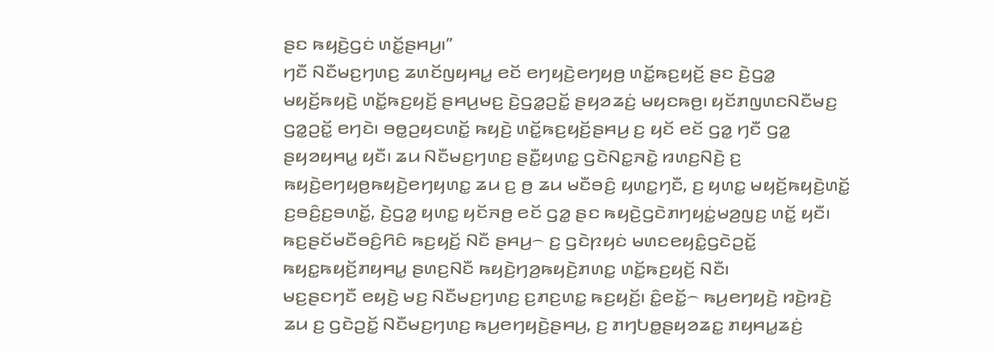ꤔꤢ ꤒꤟꤢꤧ꤬ꤞꤢꤦ ꤛꤢꤩ꤭ꤔꤌꤣ꤬꤯”
ꤚꤢꤪ ꤡꤢꤪꤗꤢ꤬ꤚꤛꤢ꤬ ꤘꤛꤢꤩꤜꤟꤌꤣ꤭ ꤕꤢꤩ ꤕꤚꤟꤢꤧ꤬ꤕꤚꤟꤥ꤬ ꤛꤢꤩ꤭ꤒꤢ꤬ꤟꤢꤩ꤬ ꤔꤢ ꤢꤧ꤬ꤞꤤ꤭ ꤗꤟꤢꤩ꤬ꤒꤟꤢꤧ꤬ ꤛꤢꤩ꤭ꤒꤢ꤬ꤟꤢꤩ꤬ ꤔꤌꤣ꤬ꤗꤢ꤬ ꤢꤧ꤬ꤞꤤ꤭ꤑꤢꤩ꤭ ꤔꤟꤤꤘꤢꤦ꤬ ꤗꤟꤢꤒꤥ꤬꤯ ꤟꤢꤩꤊꤜꤛꤢꤡꤢꤪꤗꤢ꤬ ꤞꤤ꤭ꤑꤢꤩ꤭ ꤕꤚꤢꤧ꤯ ꤋꤥ꤭ꤑꤟꤢꤛꤢꤩ꤭ ꤒꤟꤢꤧ꤬ ꤛꤢꤩ꤭ꤒꤢ꤬ꤟꤢꤩ꤬ꤔꤌꤣ꤬ ꤢ꤬ ꤟꤢꤩ ꤕꤢꤩ ꤞꤤ꤭ ꤚꤢꤪ ꤞꤤ꤭ ꤔꤟꤤꤟꤌꤣ꤭ ꤟꤢꤪ꤯ ꤘꤣ ꤡꤢꤪꤗꤢ꤬ꤚꤛꤢ꤬ ꤔꤢꤪ꤭ꤟꤛꤢ꤭ ꤞꤢꤧꤡꤢ꤭ꤏꤢꤧ꤭ ꤙꤛꤢ꤬ꤡꤢꤧ꤬ ꤢ꤬ ꤒꤟꤢꤧ꤬ꤕꤚꤟꤥ꤬ꤒꤟꤢꤧ꤬ꤕꤚꤟꤛꤢ꤭ ꤘꤣ ꤢ꤬ ꤥ꤬ ꤘꤣ ꤗꤢꤪꤋꤢꤨ꤬ ꤟꤛꤢ꤭ꤚꤢꤪ, ꤢ꤬ ꤟꤛꤢ꤭ ꤗꤟꤢꤩ꤬ꤒꤟꤢꤧ꤬ꤛꤢꤩ꤭ ꤢ꤬ꤋꤢꤨ꤬ꤢ꤬ꤋꤛꤢꤩ꤭, ꤢꤧ꤬ꤞꤤ꤭ ꤟꤛꤢ꤭ ꤟꤢꤩꤏꤥ꤬ ꤕꤢꤩ ꤞꤤ꤭ ꤔꤢ ꤒꤟꤢꤧ꤬ꤞꤢꤧꤊꤚꤟꤢꤦ꤭ꤗꤤ꤬ꤜꤢ꤬ ꤛꤢꤩ꤭ ꤟꤢꤪ꤯ ꤒꤢ꤬ꤔꤢꤩꤗꤢꤪꤋꤢꤨ꤬ꤖꤢꤨ ꤒꤢ꤬ꤟꤢꤩ꤬ ꤡꤢꤪ ꤔꤌꤣ꤬꤮ ꤢ꤬ ꤞꤢꤧꤐꤟꤢꤦ ꤗꤛꤢꤕꤟꤢꤨ꤭ꤞꤢꤧꤑꤢꤩ꤭ ꤒꤟꤢ꤭ꤒꤟꤢꤩ꤬ꤊꤟꤌꤣ꤭ ꤔꤛꤢ꤬ꤡꤢꤪ ꤒꤟꤢꤧ꤬ꤚꤤ꤬ꤒꤟꤢꤧ꤬ꤊꤛꤢ꤭ ꤛꤢꤩ꤭ꤒꤢ꤬ꤟꤢꤩ꤬ ꤡꤢꤪ꤯
ꤗꤢ꤬ꤔꤢꤚꤢꤪ ꤕꤟꤢꤧ꤬ ꤗꤢ꤬ ꤡꤢꤪꤗꤢ꤬ꤚꤛꤢ꤬ ꤢ꤬ꤊꤢ꤬ꤛꤢ꤭ ꤒꤢ꤬ꤟꤢꤩ꤬꤯ ꤢꤨ꤭ꤕꤢꤩ꤭꤮ ꤒꤣ꤬ꤕꤚꤟꤢꤧ꤬ ꤙꤢꤧ꤬ꤙꤢꤧ꤬ ꤘꤣ ꤢ꤬ ꤞꤢꤧꤑꤢꤩ꤭ ꤡꤢꤪꤗꤢ꤬ꤚꤛꤢ꤬ ꤒꤣ꤬ꤕꤚꤟꤢꤧ꤬ꤔꤌꤣ꤬, ꤢ꤬ ꤊꤚꤝꤥ꤭ꤔꤟꤤꤘꤢ꤭ ꤊꤟꤌꤣ꤭ꤘꤢꤦ꤬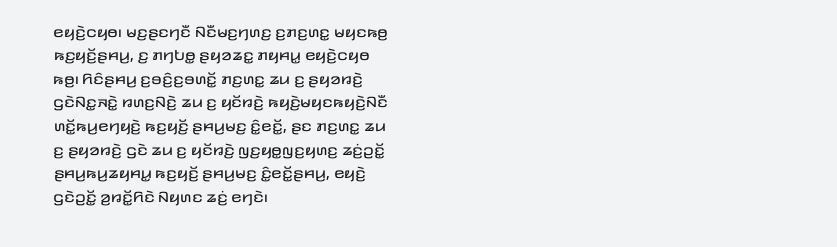ꤕꤟꤢꤧ꤬ꤍꤟꤥ꤯ ꤗꤢ꤬ꤔꤢꤚꤢꤪ ꤡꤢꤪꤗꤢ꤬ꤚꤛꤢ꤬ ꤢ꤬ꤊꤢ꤬ꤛꤢ꤭ ꤗꤟꤢꤒꤥ꤬ ꤒꤢ꤬ꤟꤢꤩ꤬ꤔꤌꤣ꤬, ꤢ꤬ ꤊꤚꤝꤥ꤭ ꤔꤟꤤꤘꤢ꤭ ꤊꤟꤌꤣ꤭ ꤕꤟꤢꤧ꤬ꤍꤟꤥ ꤒꤥ꤬꤯ ꤖꤢꤨꤔꤌꤣ꤬ ꤢ꤬ꤋꤢꤨ꤬ꤢ꤬ꤋꤛꤢꤩ꤭ ꤊꤢ꤬ꤛꤢ꤭ ꤘꤣ ꤢ꤬ ꤔꤟꤤꤙꤢꤧ꤬ ꤞꤢꤧꤡꤢ꤭ꤏꤢꤧ꤭ ꤙꤛꤢ꤬ꤡꤢꤧ꤬ ꤘꤣ ꤢ꤬ ꤟꤢꤩꤙꤢꤧ꤬ ꤒꤟꤢꤧ꤬ꤗꤟꤢꤒꤟꤢꤧ꤬ꤡꤢꤪ ꤛꤢꤩ꤭ꤒꤣ꤬ꤕꤚꤟꤢꤧ꤬ ꤒꤢ꤬ꤟꤢꤩ꤬ ꤔꤌꤣ꤬ꤗꤢ꤬ ꤢꤨ꤭ꤕꤢꤩ꤭, ꤔꤢ ꤊꤢ꤬ꤛꤢ꤭ ꤘꤣ ꤢ꤬ ꤔꤟꤤꤙꤢꤧ꤬ ꤞꤢꤧ ꤘꤣ ꤢ꤬ ꤟꤢꤩꤙꤢꤧ꤬ ꤜꤢ꤬ꤟꤥ꤭ꤜꤢ꤬ꤟꤛꤢ꤬ ꤘꤢꤦ꤬ꤑꤢꤩ꤭ ꤔꤌꤣ꤬ꤒꤣ꤬ꤘꤟꤌꤣ꤭ ꤒꤢ꤬ꤟꤢꤩ꤬ ꤔꤌꤣ꤬ꤗꤢ꤬ ꤢꤨ꤭ꤕꤢꤩ꤭ꤔꤌꤣ꤬, ꤕꤟꤢꤧ꤬ ꤞꤢꤧꤑꤢꤩ꤭ ꤤ꤬ꤙꤢꤩ꤭ꤖꤢꤧ ꤡꤟꤛꤢ ꤘꤢꤦ꤬ ꤕꤚꤢꤧ꤯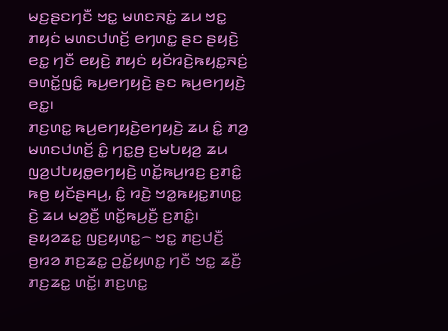ꤗꤢ꤬ꤔꤢꤚꤢꤪ ꤠꤢ꤭ ꤗꤛꤢꤏꤢꤦ꤭ ꤘꤣ ꤠꤢ꤭ ꤊꤟꤢꤦ ꤗꤛꤢꤓꤛꤢꤩ꤬ ꤕꤚꤛꤢ꤭ ꤔꤢ ꤔꤟꤢꤧ꤬ ꤕꤢ꤭ ꤚꤢꤪ ꤕꤟꤢꤧ꤬ ꤊꤟꤢꤦ ꤟꤢꤩꤙꤢꤧ꤬ꤒꤟꤢ꤭ꤏꤢꤦ꤬ ꤋꤛꤢꤩ꤭ꤜꤢꤨ꤭ ꤒꤣ꤬ꤕꤚꤟꤢꤧ꤬ ꤔꤢ ꤒꤣ꤬ꤕꤚꤟꤢꤧ꤬ ꤕꤢ꤭꤯
ꤊꤢ꤬ꤛꤢ꤭ ꤒꤣ꤬ꤕꤚꤟꤢꤧ꤬ꤕꤚꤟꤢꤧ꤬ ꤘꤣ ꤢꤨ꤭ ꤊꤤ꤬ ꤗꤛꤢꤓꤛꤢꤩ꤬ ꤢꤨ꤭ ꤚꤢ꤭ꤥ꤬ ꤢ꤬ꤗꤝꤟꤤ꤬ ꤘꤣ ꤜꤤ꤬ꤓꤝꤟꤥ꤭ꤕꤚꤟꤢꤧ꤬ ꤛꤢꤩ꤭ꤒꤣ꤬ꤙꤢ꤬ ꤢ꤬ꤊꤢꤨ꤭ ꤒꤥ꤬ ꤟꤢꤩꤔꤌꤣ꤬, ꤢꤨ꤭ ꤙꤢꤧ꤬ ꤠꤤ꤭ꤒꤟꤢ꤭ꤊꤛꤢ꤭ ꤢꤧ꤬ ꤘꤣ ꤗꤤ꤬ꤢꤪ꤬ ꤛꤢꤩ꤭ꤒꤣ꤬ꤢꤪ꤬ ꤢ꤬ꤊꤢꤨ꤭꤯
ꤔꤟꤤꤘꤢ꤭ ꤜꤢ꤬ꤟꤛꤢ꤭꤮ ꤠꤢ꤭ ꤊꤢ꤬ꤓꤢꤪ꤬ ꤥ꤬ꤙꤤ ꤊꤢ꤬ꤘꤢ꤭ ꤑꤢꤩ꤭ꤟꤛꤢ꤭ ꤚꤢꤪ ꤠꤢ꤭ ꤘꤢꤪ꤬ ꤊꤢ꤬ꤘꤢ꤭ ꤛꤢꤩ꤭꤯ ꤊꤢ꤬ꤛꤢ꤭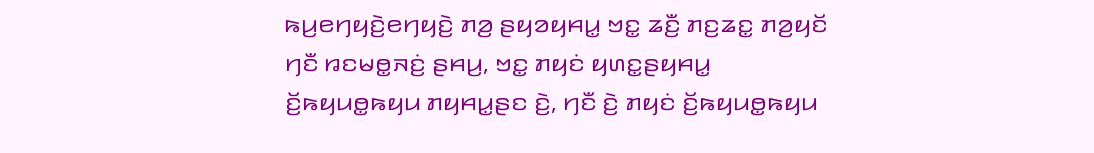ꤒꤣ꤬ꤕꤚꤟꤢꤧ꤬ꤕꤚꤟꤢꤧ꤬ ꤊꤤ꤬ ꤔꤟꤤꤟꤌꤣ꤭ ꤠꤢ꤭ ꤘꤢꤪ꤬ ꤊꤢ꤬ꤘꤢ꤭ ꤊꤤ꤬ꤟꤢꤩ ꤚꤢꤪ ꤙꤢꤗꤥ꤭ꤏꤢꤦ꤬ ꤔꤌꤣ꤬, ꤠꤢ꤭ ꤊꤟꤢꤦ ꤟꤛꤢ꤭ꤔꤟꤌꤣ꤭ ꤢꤩ꤬ꤒꤟꤣꤥ꤭ꤒꤟꤣ ꤊꤟꤌꤣ꤭ꤔꤢ ꤢꤧ꤬, ꤚꤢꤪ ꤢꤧ꤬ ꤊꤟꤢꤦ ꤢꤩ꤬ꤒꤟꤣꤥ꤭ꤒꤟꤣ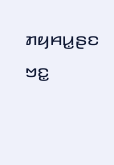ꤊꤟꤌꤣ꤭ꤔꤢ ꤠꤢ꤭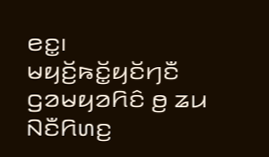ꤕꤢ꤭꤯
ꤗꤟꤢꤩ꤬ꤒꤢꤩ꤭ꤟꤢꤩꤚꤢꤪ ꤞꤤꤗꤟꤤꤖꤢꤨ ꤥ꤬ ꤘꤣ ꤡꤢꤪꤖꤛꤢ꤬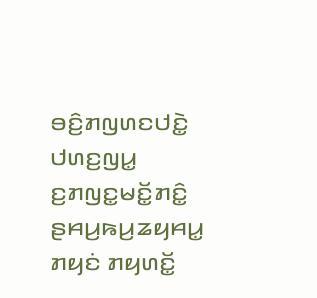ꤋꤢꤨ꤬ꤊꤜꤛꤢꤓꤢꤧ꤭ ꤓꤛꤢ꤬ꤜꤣ꤭ ꤢ꤬ꤊꤜꤢ꤭ꤗꤢꤩ꤭ꤊꤢꤨ꤭ ꤔꤌꤣ꤬ꤒꤣ꤬ꤘꤟꤌꤣ꤭ ꤊꤟꤢꤦ ꤊꤟꤛꤢꤩ꤭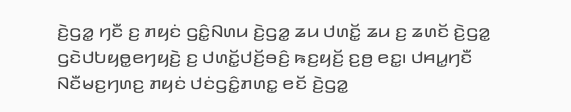ꤢꤧ꤬ꤞꤤ꤭ ꤚꤢꤪ ꤢ꤬ ꤊꤟꤢꤦ ꤞꤢꤨ꤭ꤡꤛꤣ ꤢꤧ꤬ꤞꤤ꤭ ꤘꤣ ꤓꤛꤢꤩ꤭ ꤘꤣ ꤢ꤬ ꤘꤛꤢꤩ ꤢꤧ꤬ꤞꤤ꤭ ꤞꤢꤧꤓꤝꤟꤥ꤭ꤕꤚꤟꤢꤧ꤬ ꤢ꤬ ꤓꤛꤢꤩ꤭ꤓꤢꤩ꤬ꤋꤢꤨ꤬ ꤒꤢ꤬ꤟꤢꤩ꤬ ꤢ꤬ꤥ꤬ ꤕꤢ꤭꤯ ꤓꤌꤣ꤭ꤚꤢꤪ ꤡꤢꤪꤗꤢ꤬ꤚꤛꤢ꤬ ꤊꤟꤢꤦ ꤓꤢꤦꤞꤢꤨ꤭ꤊꤛꤢ꤭ ꤕꤢꤩ ꤢꤧ꤬ꤞꤤ꤭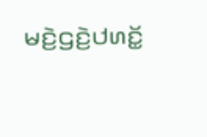ꤗꤢꤧ꤬ꤞꤢꤧ꤬ꤓꤛꤢꤩ꤭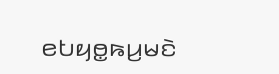ꤕꤝꤟꤥ꤭ꤒꤣ꤬ꤗꤢꤧ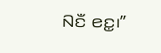ꤡꤢꤪ ꤕꤢ꤭꤯”